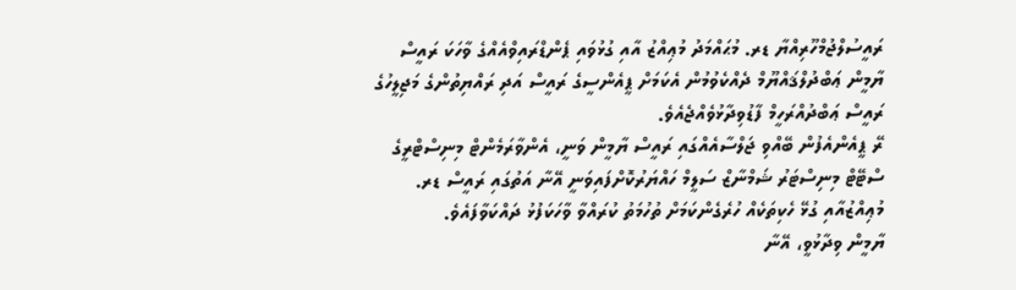ރައީސުލްޖުމްހޫރިއްޔާ ޑރ. މުޙައްމަދު މުޢިއްޒު އާއި ގުޅުވައި ޕެންޑްރައިވްއެއްގެ ވާހަކަ ރައީސް ޔާމީން ޢަބްދުލްޤައްޔޫމް ދެއްކެވުމުން އެކަމަށް ޕީއެންސީގެ ރައީސް އަދި ރައްޔިތުންގެ މަޖިލީހުގެ ރައީސް ޢަބްދުއްރަހީމް ފާޑުވިދާޅުވެއްޖެއެވެ.
ރޭ ޕީއެންއެފުން ބޭއްވި ޖަލްސާއެއްގައި ރައީސް ޔާމީން ވަނީ، އެންވާރަމެންޓް މިނިސްޓްރީގެ ސްޓޭޓް މިނިސްޓަރު ޝަމްނާޒް ސަލީމް ހައްޔަރުކޮށްފައިވަނީ އޭނާ އަތުގައި ރައީސް ޑރ. މުޢިއްޒުއާއި ގުޅޭ ހެކިތަކެއް ހުރެގެންކަމަށް ތުހުމަތު ކުރައްވާ ވާހަކަފުޅު ދައްކަވާފައެވެ.
ޔާމީން ވިދާޅުވީ، އޭނާ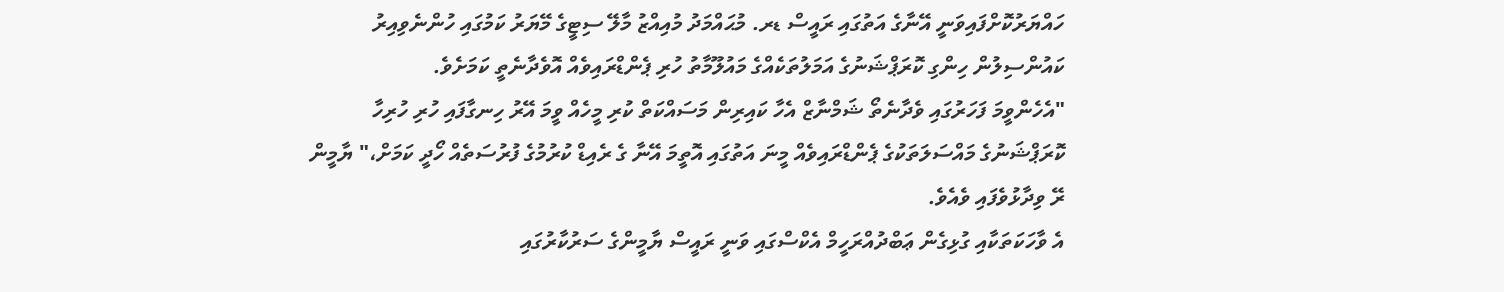ހައްޔަރުކޮށްފައިވަނީ އޭނާގެ އަތުގައި ރައީސް ޑރ. މުޙައްމަދު މުއިއްޒު މާލޭ ސިޓީގެ މޭޔަރު ކަމުގައި ހުންނެވިއިރު ކައުންސިލުން ހިންގި ކޮރަޕްޝަނުގެ އަމަލުތަކެއްގެ މައުލޫމާތު ހުރި ޕެންޑްރައިވެއް އޮވެދާނެތީ ކަމަށެވެ.
"އެހެންވީމަ ފަހަރުގައި ވެދާނެތޯ ޝަމްނާޒް އެހާ ކައިރިން މަސައްކަތް ކުރި މީހެއް ވީމަ އޭރު ހިނގާފައި ހުރި ހުރިހާ ކޮރަޕްޝަނުގެ މައްސަލަތަކުގެ ޕެންޑްރައިވެއް މީނަ އަތުގައި އޮތީމަ އޭނާ ގެ ރެއިޑް ކުރުމުގެ ފުރުސަތެއް ހޯދީ ކަމަށް،" ޔާމީން ރޭ ވިދާޅުވެފައި ވެއެވެ.
އެ ވާހަކަތަކާއި ގުޅިގެން ޢަބްދުއްރަހީމް އެކްސްގައި ވަނީ ރައީސް ޔާމީންގެ ސަރުކާރުގައި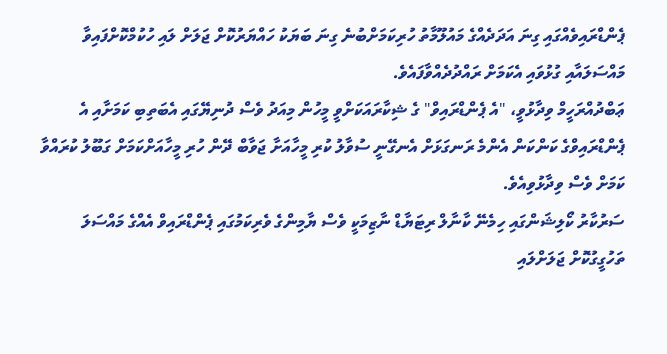ޕެންޑްރައިވެއްގައި ގިނަ އަދަދެއްގެ މައުލޫމާތު ހުރިކަމަށްބުނެ ގިނަ ބަޔަކު ހައްޔަރުކޮށް ޖަލަށް ލައި ހުކުމްކޮށްފައިވާ މައްސަލައާއި ގުޅުވައި އެކަމަށް ރައްދުދެއްވާފައެވެ.
ޢަބްދުއްރަހީމް ވިދާޅުވީ، "އެ ޕެންޑްރައިވް" ގެ ޝިކާރައަކަށްވީ މީހުން މިއަދު ވެސް ދުނިޔޭގައި އެބަތިބި ކަމަށާއި އެ ޕެންޑްރައިވްގެ ކަންކަން އެންމެ ރަނގަޅަށް އެނގޭނީ ސުވާލު ކުރި މީހާއަށާ ޖަވާބް ދޭން ހުރި މީހާއަށްކަމަށް ގަބޫލު ކުރައްވާ ކަމަށް ވެސް ވިދާޅުވިއެވެ.
ސަރުކާރު ކޯލިޝަންގައި ހިމެނޭ ކާނާލް ރިޓަޔާޑް ނާޒިމަކީ ވެސް ޔާމިންގެ ވެރިކަމުގައި ޕެންޑްރައިވް އެއްގެ މައްސަލަ ތަހުގީގުކޮށް ޖަލަށްލައި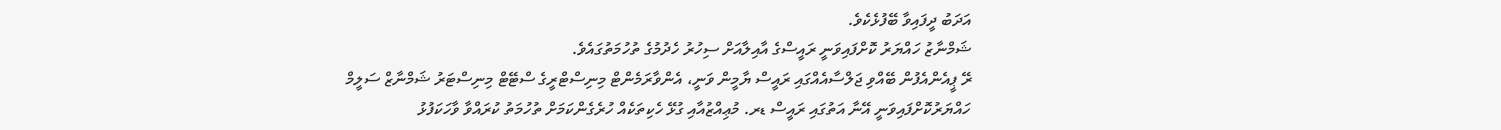އަދަބު ދީފައިވާ ބޭފުޅެކެވެ.
ޝަމްނާޒު ހައްޔަރު ކޮށްފައިވަނީ ރައީސްގެ އާއިލާއަށް ސިހުރު ހެދުމުގެ ތުހުމަތުގައެވެ.
ރޭ ޕީއެންއެފުން ބޭއްވި ޖަލްސާއެއްގައި ރައީސް ޔާމީން ވަނީ، އެންވާރަމެންޓް މިނިސްޓްރީގެ ސްޓޭޓް މިނިސްޓަރު ޝަމްނާޒް ސަލީމް ހައްޔަރުކޮށްފައިވަނީ އޭނާ އަތުގައި ރައީސް ޑރ. މުޢިއްޒުއާއި ގުޅޭ ހެކިތަކެއް ހުރެގެންކަމަށް ތުހުމަތު ކުރައްވާ ވާހަކަފުޅު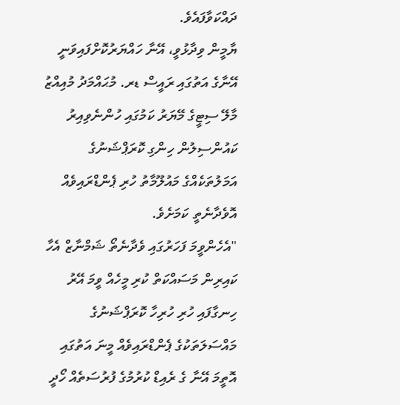ދައްކަވާފައެވެ.
ޔާމީން ވިދާޅުވީ، އޭނާ ހައްޔަރުކޮށްފައިވަނީ އޭނާގެ އަތުގައި ރައީސް ޑރ. މުޙައްމަދު މުއިއްޒު މާލޭ ސިޓީގެ މޭޔަރު ކަމުގައި ހުންނެވިއިރު ކައުންސިލުން ހިންގި ކޮރަޕްޝަނުގެ އަމަލުތަކެއްގެ މައުލޫމާތު ހުރި ޕެންޑްރައިވެއް އޮވެދާނެތީ ކަމަށެވެ.
"އެހެންވީމަ ފަހަރުގައި ވެދާނެތޯ ޝަމްނާޒް އެހާ ކައިރިން މަސައްކަތް ކުރި މީހެއް ވީމަ އޭރު ހިނގާފައި ހުރި ހުރިހާ ކޮރަޕްޝަނުގެ މައްސަލަތަކުގެ ޕެންޑްރައިވެއް މީނަ އަތުގައި އޮތީމަ އޭނާ ގެ ރެއިޑް ކުރުމުގެ ފުރުސަތެއް ހޯދީ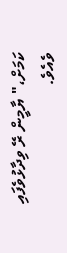ކަމަށް،" ޔާމީން ރޭ ވިދާޅުވެފައި ވެއެވެ.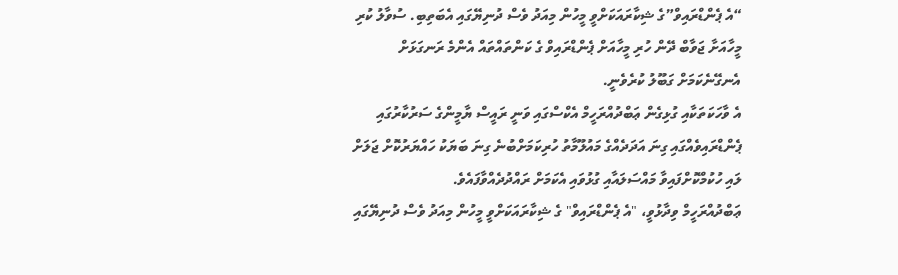“އެ ޕެންޑްރައިވް”ގެ ޝިކާރައަކަށްވީ މީހުން މިއަދު ވެސް ދުނިޔޭގައި އެބަތިބި. ސުވާލު ކުރި މީހާއަށާ ޖަވާބް ދޭން ހުރި މީހާއަށް ޕެންޑްރައިވް ގެ ކަންތައްތައް އެންމެ ރަނގަޅަށް އެނގޭނެކަމަށް ގަބޫލު ކުރެވެނީ.
އެ ވާހަކަތަކާއި ގުޅިގެން ޢަބްދުއްރަހީމް އެކްސްގައި ވަނީ ރައީސް ޔާމީންގެ ސަރުކާރުގައި ޕެންޑްރައިވެއްގައި ގިނަ އަދަދެއްގެ މައުލޫމާތު ހުރިކަމަށްބުނެ ގިނަ ބަޔަކު ހައްޔަރުކޮށް ޖަލަށް ލައި ހުކުމްކޮށްފައިވާ މައްސަލައާއި ގުޅުވައި އެކަމަށް ރައްދުދެއްވާފައެވެ.
ޢަބްދުއްރަހީމް ވިދާޅުވީ، "އެ ޕެންޑްރައިވް" ގެ ޝިކާރައަކަށްވީ މީހުން މިއަދު ވެސް ދުނިޔޭގައި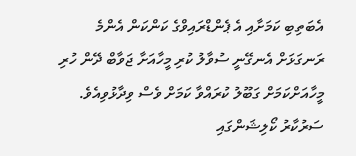އެބަތިބި ކަމަށާއި އެ ޕެންޑްރައިވްގެ ކަންކަން އެންމެ ރަނގަޅަށް އެނގޭނީ ސުވާލު ކުރި މީހާއަށާ ޖަވާބް ދޭން ހުރި މީހާއަށްކަމަށް ގަބޫލު ކުރައްވާ ކަމަށް ވެސް ވިދާޅުވިއެވެ.
ސަރުކާރު ކޯލިޝަންގައި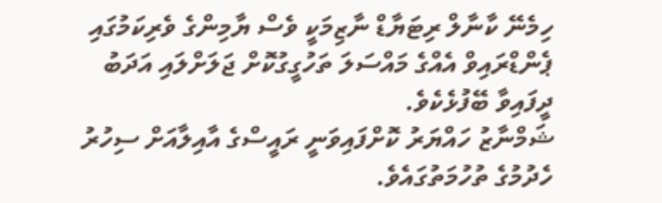ހިމެނޭ ކާނާލް ރިޓަޔާޑް ނާޒިމަކީ ވެސް ޔާމިންގެ ވެރިކަމުގައި ޕެންޑްރައިވް އެއްގެ މައްސަލަ ތަހުގީގުކޮށް ޖަލަށްލައި އަދަބު ދީފައިވާ ބޭފުޅެކެވެ.
ޝަމްނާޒު ހައްޔަރު ކޮށްފައިވަނީ ރައީސްގެ އާއިލާއަށް ސިހުރު ހެދުމުގެ ތުހުމަތުގައެވެ.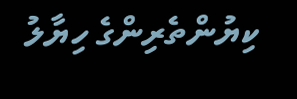ކިޔުންތެރިންގެ ހިޔާލު